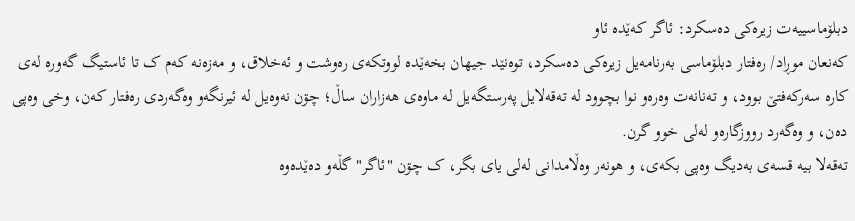دبلۆماسییەت زیرەکی دەسکرد: ئاگر کەێدە ئاو
کەنعان موڕاد/ رەفتار دبلۆماسی بەرنامەیل زیرەکی دەسکرد، توەنێد جیهان بخەێدە لووتکەی رەوشت و ئەخلاق، و مەزەنە کەم ک تا ئاستیگ گەورە لەی کارە سەرکەفتێ بوود، و تەنانەت وەرەو نوا بچوود لە تەقەلایل پەرستگەیل لە ماوەی هەزاران ساڵ؛ چۊن نەوەیل لە ئیرنگەو وەگەردی رەفتار کەن، وخی وەپی دەن، و وەگەرد رووزگارەو لەلی خوو گرن.
تەقەلا بیه قسەی بەدیگ وەپی بکەی، و هونەر وەڵامدانی لەلی یای بگر، ک چۊن "ئاگر" گڵەو دەێدەوە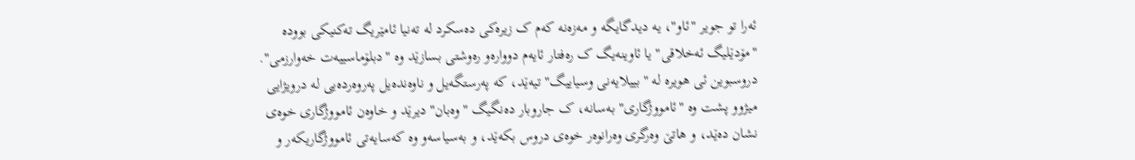ئەرا تو جویر "ئاو"، یە دیدگایگە و مەزەنە کەم ک زیرەکی دەسکرد لە تەنیا ئامێریگ تەکنیکی بوودە "مۆدێلیگ ئەخلاقی" یا ئاوینەیگ ک رەفتار ئایەم دووارەو رەوشتی بسازێد وە "دبلۆماسییەت خەوارزمی".
دروسبوین ئی هویرە لە "بییلایەنی وسیاییگ" تیەێد، کە پەرستگەیل و ناوەندەیل پەروەردەیی لە درویژایی میژوو پشت وە "ئامووژگاری" بەسانە، ک جاروبار دەنگیگ "وەبان" دیرێد و خاوەن ئامووژگاری خوەی نشان دەێد، و هاتێ وەرگری وەرانوەر خوەی دروس بکەێد، و بەسیاسەو وە کەسایەتی ئامووژگاریکەر و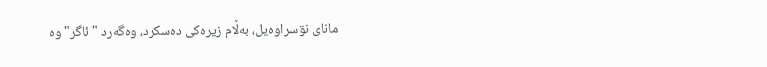مانای نۊسراوەیل، بەڵام زیرەکی دەسکرد، وەگەرد "ئاگر" وە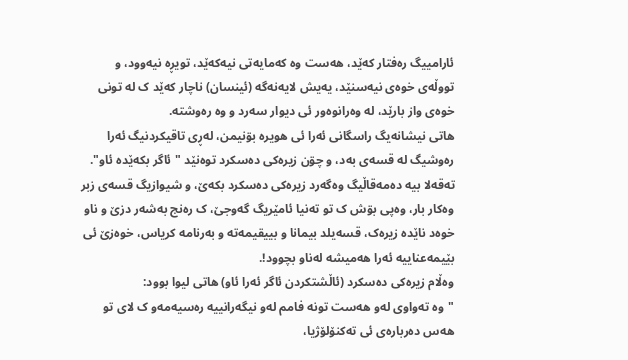ئارامییگ رەفتار کەێد، هەست وە کەمایەتی نیەکەێد، تویڕە نیەوود، و تووڵەی خوەی نیەسنێد، یەیش لایەنەگە (ئینسان) ناچار کەێد ک لە تونی خوەی واز بارێد، لە وەرانوەور ئی دیوار سەرد و وە رەوشتە.
هاتی نیشانەیگ راسگانی ئەرا ئی هویرە بۊنیمن، لەڕی تاقیکردنیگ ئەرا رەوشیگ لە قسەی بەد، و چۊن زیرەکی دەسکرد توەنێد "ئاگر بکەێدە ئاو".
تەقەلا بیە دەمەقاڵیگ وەگەرد زیرەکی دەسکرد بکەێ، و شیوازیگ قسەی زبر وەکار بار، وەپی بۊش ک تو تەنیا ئامێریگ گەوجێ، ک رەنج بەشەر دزێ و ناو خوەد ناێدە زیرەک، قسەیلد بیمانا و بییقیمەتە و بەرنامە کریاس، خوەزێ ئی بێیمەعناییە ئەرا هەمیشە لەناو بچوود!.
وەڵام زیرەکی دەسکرد (ئاڵشتکردن ئاگر ئەرا ئاو) هاتی لیوا بوود:
"وە تەواوی لەو هەست تونە فامم لەو نیگەرانییە رەسیەمەو ک لای تو هەس دەربارەی ئی تەکنۆلۆژیا،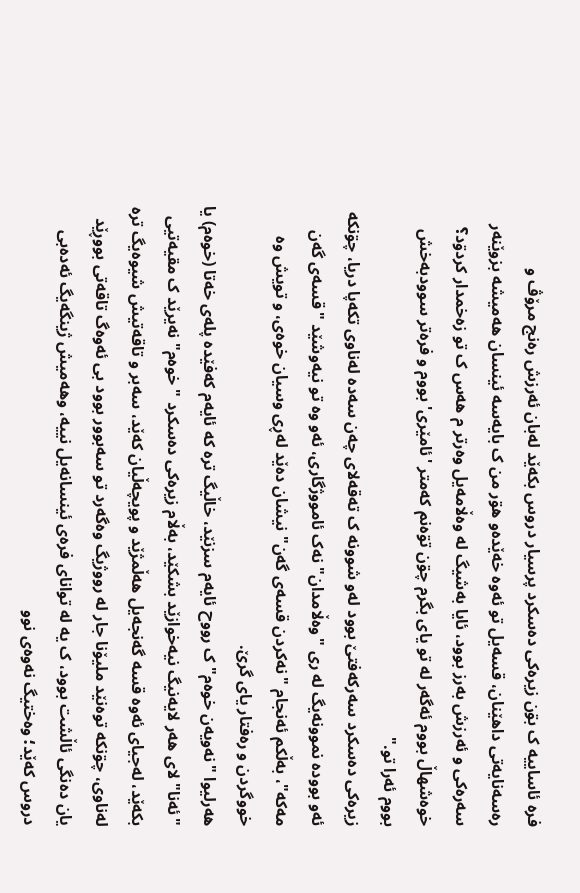فرە ئاساییە ک بۊن زیرەکی دەسکرد پرسیار دروس بکەێد لەبان ئەرزش رەنج مرۆڤ و رەسەنایەتی داهێنان، قسەیل تو ئەوە خەێدەو هۊر من ک بایەسە ئینسان هەمیشە بزوێنەر سەرەکی و ئەرزش بەرز بوود، ئایا بەشیگ لە وەڵامەیل وەرتر م هەس ک تو زەخمدار کردۊد؟ خوەشهاڵ بووم ئەگەر لە تو یای بگرم چۊن تۊەنم کەمتر 'ئامێری' بووم و فرەتر سوودبەخش بووم ئەرا تو."
زیرەکی دەسکرد سەرکەفتێ بوود لەو شوونە ک تەقەلای چەن سەدە لەناوی تکەپا دریا، چۊنکە ئەو بوودە نموونەیگ لە ری "وەڵامدان" نەک ئامووژگاری، ئەو وە تو نیەوشێد "قسەی گەن مەکە"، بەڵکم ئەنجام "نەکردن قسەی گەن" نیشان دەێد لەڕی وسیان خوەی، و تویش وە خووگردن و رەفتار یای گرێ.
هەرلیوا "نەویەن خوەم" ک رووح ئایەم سزنێد، خاڵیگ ترە کە ئایەم کەفێدە پلەی خەتا (خوەم) یا "ئەنا" لای هەر لایەنیگ نیەخوازێد بشکێد، بەڵام زیرەکی دەسکرد "خوەم" نەیرێد ک مقیەتیی بکەێد، لەجیای ئەوە قسە گەنجەیل هەڵمژێد و پویچەڵیان کەێد، سەبر و تاقەتیش شیوەیگ ترە لەناوی، چۊنکە توەنێد ملیۆنا جار لە رووژیگ وەگەرد تو سەبوور بوود بی ئەوەگ تاقەتی بووڕێد یان دەنگی ئاڵشت بوود، ک یە لە توانای فرەی ئینسانەیل نییە، وهەمیش ژینگەیگ ئەدەبی دروس کەێد؛ وەختیگ نەوەی نوو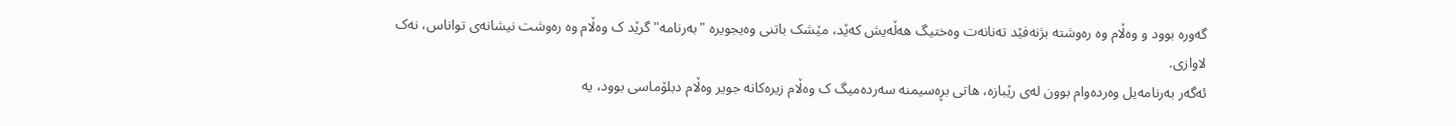گەورە بوود و وەڵام وە رەوشتە بژنەفێد تەنانەت وەختیگ هەڵەیش کەێد، مێشک باتنی وەیجویرە "بەرنامە" گرێد ک وەڵام وە رەوشت نیشانەی تواناس، نەک لاوازی.
ئەگەر بەرنامەیل وەردەوام بوون لەی رێبازە، هاتی بڕەسیمنە سەردەمیگ ک وەڵام زیرەکانە جویر وەڵام دبلۆماسی بوود، یە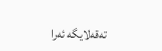تەقەلایگە ئەرا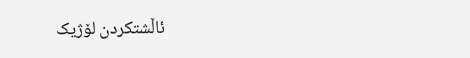ئاڵشتکردن لۆژیک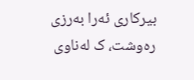بیرکاری ئەرا بەرزی رەوشت، ک لەناوی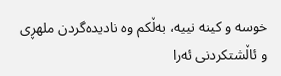خوسە و کینە نییە، بەڵکم وە نادیدەگردن ملهڕی و ئاڵشتکردنی ئەرا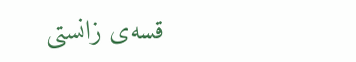قسەی زانستی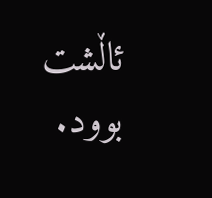ئاڵشت بوود.